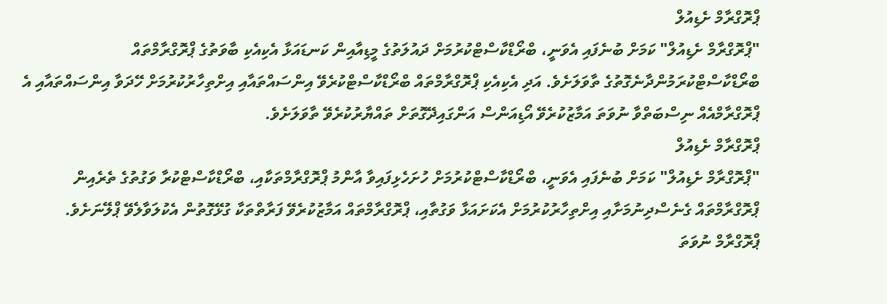ޕްރޮގްރާމް ށެޑިއުލް
"ޕްރޮގްރާމް ށެޑިއުލް" ކަމަށް ބުނެފައި އެވަނީ، ބްރޯޑްކާސްޓްކުރުމަށް ދައުލަތުގެ މީޑިއާއިން ކަނޑައަޅާ އެކިއެކި ބާވަތުގެ ޕްރޮގްރާމްތައް ބްރޯޑްކާސްޓްކުރަމުންދާނެގޮތުގެ ތާވަލަށެވެ. އަދި އެކިއެކި ޕްރޮގްރާމްތައް ބްރޯޑްކާސްޓްކުރެވޭ އިންސައްތައާއި އިށްތިހާރުކުރުމަށް ހޭދަވާ އިންސައްތައާއި އެ ޕްރޮގްރާމްއެއް ނިސްބަތްވާ ނުވަތަ އަމާޒުކުރެވޭ އޯޑިއަންސް އަންގައިދޭގޮތަށް ތައްޔާރުކުރެވޭ ތާވަލަށެވެ.
ޕްރޮގްރާމް ށެޑިއުލް
"ޕްރޮގްރާމް ށެޑިއުލް" ކަމަށް ބުނެފައި އެވަނީ، ބްރޯޑްކާސްޓްކުރުމަށް ހުށަހެޅިފައިވާ އާންމު ޕްރޮގްރާމްތަކާއި، ބްރޯޑްކާސްޓްކުރާ ވަގުތުގެ ތެރެއިން ޕްރޮގްރާމްތައް ގެނެސްދިނުމަށާއި އިށްތިހާރުކުރުމަށް އެކަށައަޅާ ވަގުތާއި، ޕްރޮގްރާމްތައް އަމާޒުކުރެވޭ ފަރާތްތަކާ ގުޅޭގޮތުން އެކުލަވާލެވޭ ޕްލޭނަށެވެ.
ޕްރޮގްރާމް ނުވަތަ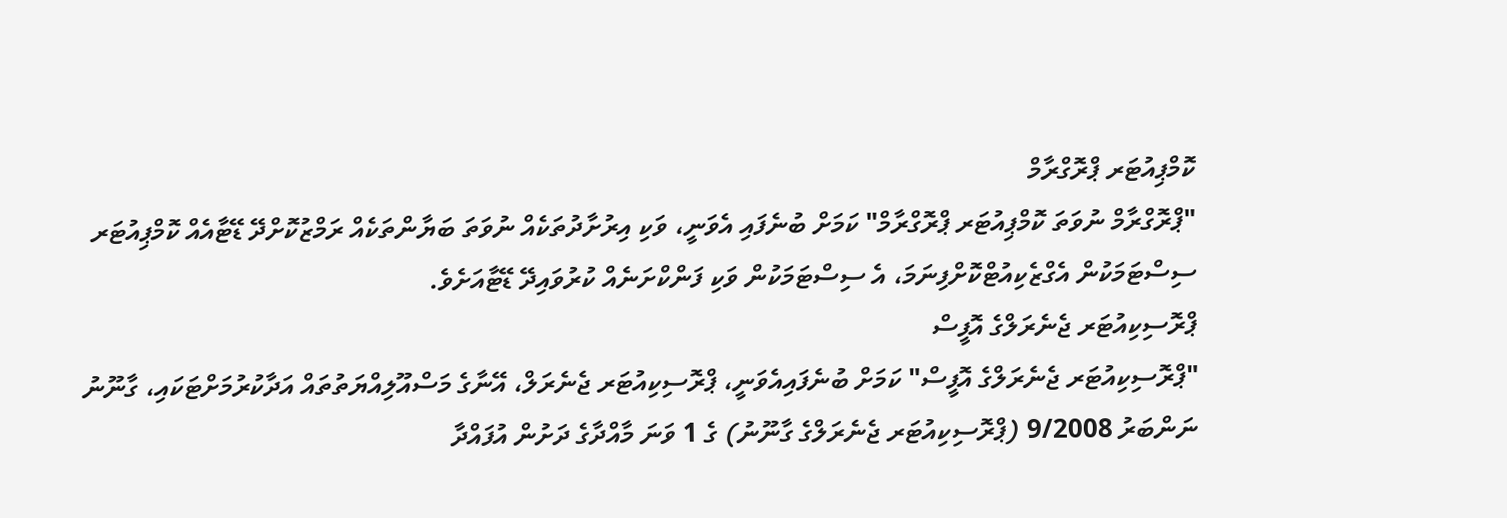ކޮމްޕިއުޓަރ ޕްރޮގްރާމް
"ޕްރޮގްރާމް ނުވަތަ ކޮމްޕިއުޓަރ ޕްރޮގްރާމް" ކަމަށް ބުނެފައި އެވަނީ، ވަކި އިރުށާދުތަކެއް ނުވަތަ ބަޔާންތަކެއް ރަމްޒުކޮށްދޭ ޑޭޓާއެއް ކޮމްޕިއުޓަރ ސިސްޓަމަކުން އެގްޒެކިއުޓްކޮށްފިނަމަ، އެ ސިސްޓަމަކުން ވަކި ފަންކްށަނެއް ކުރުވައިދޭ ޑޭޓާއަށެވެ.
ޕްރޮސިކިއުޓަރ ޖެނެރަލްގެ އޮފީސް
"ޕްރޮސިކިއުޓަރ ޖެނެރަލްގެ އޮފީސް" ކަމަށް ބުނެފައިއެވަނީ، ޕްރޮސިކިއުޓަރ ޖެނެރަލް، އޭނާގެ މަސްއޫލިއްޔަތުތައް އަދާކުރުމަށްޓަކައި، ގާނޫނު ނަންބަރު 9/2008 (ޕްރޮސިކިއުޓަރ ޖެނެރަލްގެ ގާނޫނު) ގެ 1 ވަނަ މާއްދާގެ ދަށުން އުފައްދާ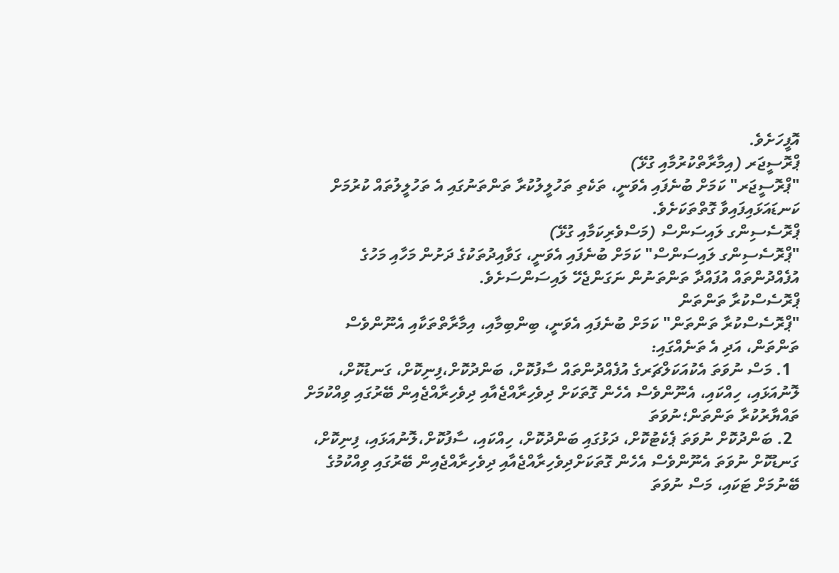އޮފީހަށެވެ.
ޕްރޮސީޖަރ (އިމާރާތްކުރުމާއި ގުޅޭ)
"ޕްރޮސީޖަރ" ކަމަށް ބުނެފައި އެވަނީ، ތަކެތި ތަހުލީލުކުރާ ތަންތަނުގައި އެ ތަހުލީލުތައް ކުރުމަށް ކަނޑައަޅައިފައިވާ ގޮތްތަކަށެވެ.
ޕްރޮސެސިންގ ލައިސަންސް (މަސްވެރިކަމާއި ގުޅޭ)
"ޕްރޮސެސިންގ ލައިސަންސް" ކަމަށް ބުނެފައި އެވަނީ، ގަވާއިދުތަކުގެ ދަށުން މަހާއި މަހުގެ އުފެއްދުންތައް އުފައްދާ ތަންތަނުން ނަގަންޖެހޭ ލައިސަންސަށެވެ.
ޕްރޮސެސްކުރާ ތަންތަން
"ޕްރޮސެސްކުރާ ތަންތަން" ކަމަށް ބުނެފައި އެވަނީ، ބިންބިމާއި، އިމާރާތްތަކާއި އެނޫންވެސް ތަންތަން، އަދި އެ ތަނެއްގައި:
  1. މަސް ނުވަތަ އެކުއަކަލްޗަރގެ އުފެއްދުންތައް ސާފުކޮށް، ބަންދުކޮށް،ފިނިކޮށް، ގަނޑުކޮށް، ލޮނުއަޅައި، ހިއްކައި، އެނޫންވެސް އެހެން ގޮތަކަށް ދިވެހިރާއްޖެއާއި ދިވެހިރާއްޖެއިން ބޭރުގައި ވިއްކުމަށް ތައްޔާރުކުރާ ތަންތަން؛ނުވަތަ
  2. ބަންދުކޮށް ނުވަތަ ޕެކެޓުކޮށް، ދަޅުގައި ބަންދުކޮށް، ހިއްކައި، ސާފުކޮށް،ލޮނުއަޅައި، ފިނިކޮށް، ގަނޑުކޮށް ނުވަތަ އެނޫންވެސް އެހެން ގޮތަކަށްދިވެހިރާއްޖެއާއި ދިވެހިރާއްޖެއިން ބޭރުގައި ވިއްކުމުގެ ބޭނުމަށް ޓަކައި، މަސް ނުވަތަ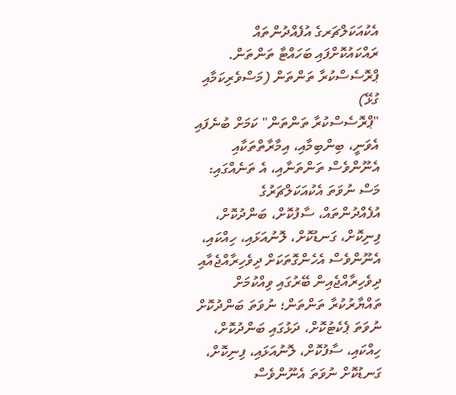އެކުއަކަލްޗަރގެ އުފެއްދުންތައް ރައްކައުކޮށްފައި ބަހައްޓާ ތަންތަން.
ޕްރޮސެސްކުރާ ތަންތަން (މަސްވެރިކަމާއި ގުޅޭ)
"ޕްރޮސެސްކުރާ ތަންތަން" ކަމަށް ބުނެފައި އެވަނީ، ބިންބިމާއި، އިމާރާތްތަކާއި އެނޫންވެސް ތަންތަނާއި، އެ ތަނެއްގައި: މަސް ނުވަތަ އެކުއަކަލްޗަރުގެ އުފެއްދުންތައް، ސާފުކޮށް، ބަންދުކޮށް، ފިނިކޮށް، ގަނޑުކޮށް، ލޮނުއަޅައި، ހިއްކައި، އެނޫންވެސް އެހެންގޮތަކަށް ދިވެހިރާއްޖެއާއި ދިވެހިރާއްޖެއިން ބޭރުގައި ވިއްކުމަށް ތައްޔާރުކުރާ ތަންތަން؛ ނުވަތަ ބަންދުކޮށް ނުވަތަ ޕެކެޓުކޮށް، ދަޅުގައި ބަންދުކޮށް، ހިއްކައި، ސާފުކޮށް، ލޮނުއަޅައި، ފިނިކޮށް، ގަނޑުކޮށް ނުވަތަ އެނޫންވެސް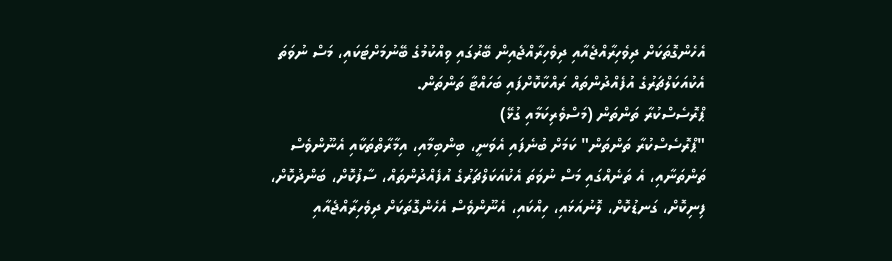އެހެންގޮތަކަށް ދިވެހިރާއްޖެއާއި ދިވެހިރާއްޖެއިން ބޭރުގައި ވިއްކުމުގެ ބޭނުމަށްޓަކައި، މަސް ނުވަތަ އެކުއަކަލްޗަރުގެ އުފެއްދުންތައް ރައްކާކޮށްފައި ބަހައްޓާ ތަންތަން.
ޕްރޮސެސްކުރާ ތަންތަން (މަސްވެރިކަމާއި ގުޅޭ)
"ޕްރޮސެސްކުރާ ތަންތަން" ކަމަށް ބުނެފައި އެވަނީ، ބިންބިމާއި، އިމާރާތްތަކާއި އެނޫންވެސް ތަންތަނާއި، އެ ތަނެއްގައި މަސް ނުވަތަ އެކުއަކަލްޗަރުގެ އުފެއްދުންތައް، ސާފުކޮށް، ބަންދުކޮށް، ފިނިކޮށް، ގަނޑުކޮށް، ލޮނުއަޅައި، ހިއްކައި، އެނޫންވެސް އެހެންގޮތަކަށް ދިވެހިރާއްޖެއާއި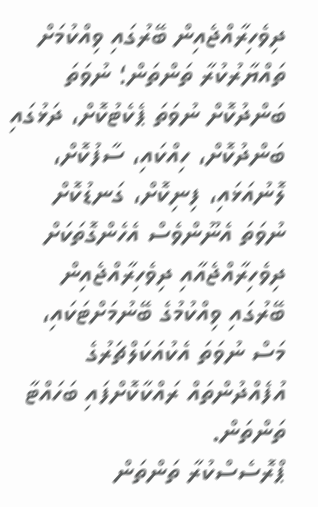ދިވެހިރާއްޖެއިން ބޭރުގައި ވިއްކުމަށް ތައްޔާރުކުރާ ތަންތަން؛ ނުވަތަ ބަންދުކޮށް ނުވަތަ ޕެކެޓުކޮށް، ދަޅުގައި ބަންދުކޮށް، ހިއްކައި، ސާފުކޮށް، ލޮނުއަޅައި، ފިނިކޮށް، ގަނޑުކޮށް ނުވަތަ އެނޫންވެސް އެހެންގޮތަކަށް ދިވެހިރާއްޖެއާއި ދިވެހިރާއްޖެއިން ބޭރުގައި ވިއްކުމުގެ ބޭނުމަށްޓަކައި، މަސް ނުވަތަ އެކުއަކަލްޗަރުގެ އުފެއްދުންތައް ރައްކާކޮށްފައި ބަހައްޓާ ތަންތަން.
ޕްރޮސެސްކުރާ ތަންތަން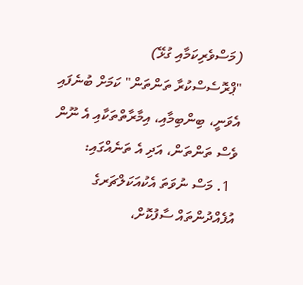(މަސްވެރިކަމާއި ގުޅޭ)
"ޕްރޮސެސްކުރާ ތަންތަން" ކަމަށް ބުނެފައި އެވަނީ، ބިންބިމާއި، އިމާރާތްތަކާއި އެ ނޫން ވެސް ތަންތަން، އަދި އެ ތަނެއްގައި:
  1. މަސް ނުވަތަ އެކުއަކަލްޗަރގެ އުފެއްދުންތައް ސާފުކޮށް،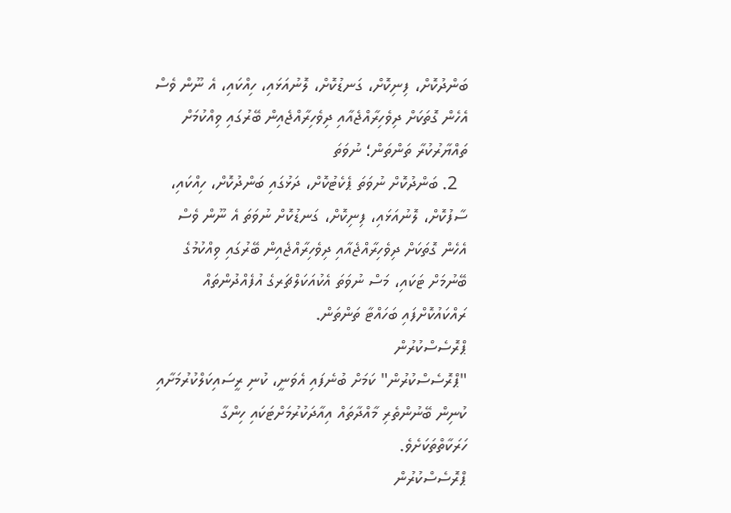ބަންދުކޮށް، ފިނިކޮށް، ގަނޑުކޮށް، ލޮނުއަޅައި، ހިއްކައި، އެ ނޫން ވެސް އެހެން ގޮތަކަށް ދިވެހިރާއްޖެއާއި ދިވެހިރާއްޖެއިން ބޭރުގައި ވިއްކުމަށް ތައްޔާރުކުރާ ތަންތަން؛ ނުވަތަ
  2. ބަންދުކޮށް ނުވަތަ ޕެކެޓުކޮށް، ދަޅުގައި ބަންދުކޮށް، ހިއްކައި، ސާފުކޮށް، ލޮނުއަޅައި، ފިނިކޮށް، ގަނޑުކޮށް ނުވަތަ އެ ނޫން ވެސް އެހެން ގޮތަކަށް ދިވެހިރާއްޖެއާއި ދިވެހިރާއްޖެއިން ބޭރުގައި ވިއްކުމުގެ ބޭނުމަށް ޓަކައި، މަސް ނުވަތަ އެކުއަކަލްޗަރގެ އުފެއްދުންތައް ރައްކައުކޮށްފައި ބަހައްޓާ ތަންތަން.
ޕްރޮސެސްކުރުން
"ޕްރޮސެސްކުރުން" ކަމަށް ބުނެފައި އެވަނީ، ކުނި ރީސައިކަލްކުރުމަށާއި ކުނިން ބޭނުންތެރި މާއްދާތައް އިއާދަކުރުމަށްޓަކައި ހިންގާ ހަރަކާތްތަކަށެވެ.
ޕްރޮސެސްކުރުން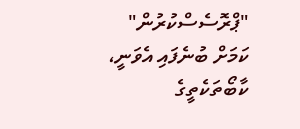"ޕްރޮސެސްކުރުން" ކަމަށް ބުނެފައި އެވަނީ، ކާބޯތަކެތީގެ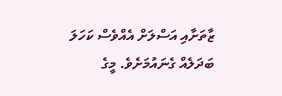ޒާތަށާއި އަސްލަށް އެއްވެސް ކަހަލަ ބަދަލެއް ގެނައުމަށެވެ. މީގެ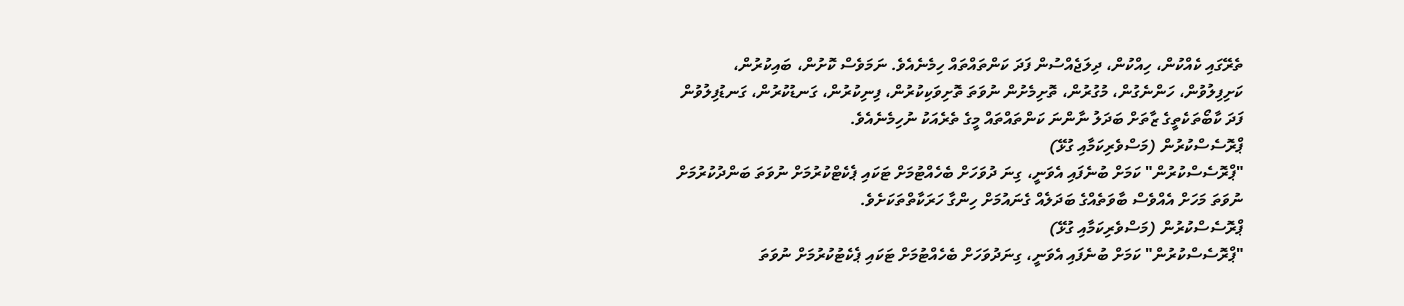ތެރޭގައި ކެއްކުން، ހިއްކުން، ދިލަޖެއްސުން ފަދަ ކަންތައްތައް ހިމެނެއެވެ. ނަމަވެސް ކޮށުން، ބައިކުރުން، ކަށިފިލުވުން، ހަންނެގުން، މުގުރުން، ތޮށިމެށުން ނުވަތަ ތޮށިވަކިކުރުން، ފިނިކުރުން، ގަނޑުކުރުން، ގަނޑުފިލުވުން ފަދަ ކާބޯތަކެތީގެ ޒާތަށް ބަދަލު ނާންނަ ކަންތައްތައް މީގެ ތެރެއަކު ނުހިމެނެއެވެ.
ޕްރޮސެސްކުރުން (މަސްވެރިކަމާއި ގުޅޭ)
"ޕްރޮސެސްކުރުން" ކަމަށް ބުނެފައި އެވަނީ، ގިނަ ދުވަހަށް ބެހެއްޓުމަށް ޓަކައި ޕެކެޓްކުރުމަށް ނުވަތަ ބަންދުކުރުމަށް ނުވަތަ މަހަށް އެއްވެސް ބާވަތެއްގެ ބަދަލެއް ގެނައުމަށް ހިންގާ ހަރަކާތްތަކަށެވެ.
ޕްރޮސެސްކުރުން (މަސްވެރިކަމާއި ގުޅޭ)
"ޕްރޮސެސްކުރުން" ކަމަށް ބުނެފައި އެވަނީ، ގިނަދުވަހަށް ބެހެއްޓުމަށް ޓަކައި ޕެކެޓުކުރުމަށް ނުވަތަ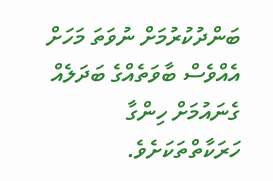ބަންދުކުރުމަށް ނުވަތަ މަހަށް އެއްވެސް ބާވަތެއްގެ ބަދަލެއް ގެނައުމަށް ހިންގާ ހަރަކާތްތަކަށެވެ.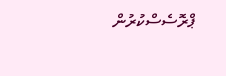ޕްރޮސެސްކުރުން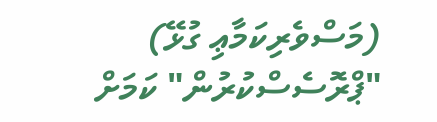(މަސްވެރިކަމާޢި ގުޅޭ)
"ޕްރޮސެސްކުރުން" ކަމަށް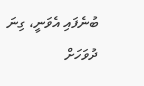ބުނެފައި އެވަނީ، ގިނަ ދުވަހަށް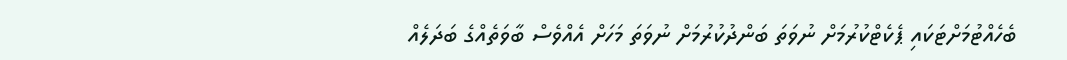ބެހެއްޓުމަށްޓަކައި ޕެކެޓްކުރުމަށް ނުވަތަ ބަންދުކުރުމަށް ނުވަތަ މަހަށް އެއްވެސް ބާވަތެއްގެ ބަދަލެއް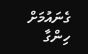ގެނައުމަށް ހިންގާ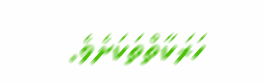ހަރަކާތްތަކަށެވެ.